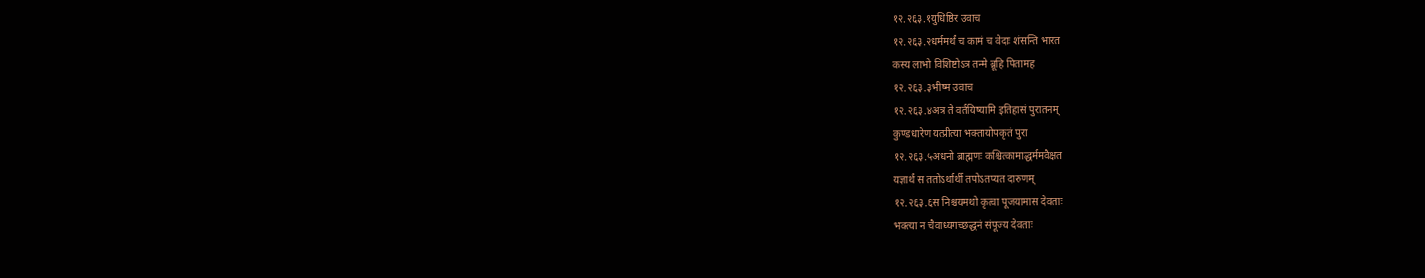१२.२६३.१युधिष्ठिर उवाच
१२.२६३.२धर्ममर्थं च कामं च वेदाः शंसन्ति भारत
कस्य लाभो विशिष्टोऽत्र तन्मे ब्रूहि पितामह
१२.२६३.३भीष्म उवाच
१२.२६३.४अत्र ते वर्तयिष्यामि इतिहासं पुरातनम्
कुण्डधारेण यत्प्रीत्या भक्तायोपकृतं पुरा
१२.२६३.५अधनो ब्राह्मणः कश्चित्कामाद्धर्ममवैक्षत
यज्ञार्थं स ततोऽर्थार्थी तपोऽतप्यत दारुणम्
१२.२६३.६स निश्चयमथो कृत्वा पूजयामास देवताः
भक्त्या न चैवाध्यगच्छद्धनं संपूज्य देवताः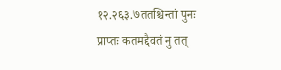१२.२६३.७ततश्चिन्तां पुनः प्राप्तः कतमद्दैवतं नु तत्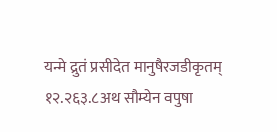यन्मे द्रुतं प्रसीदेत मानुषैरजडीकृतम्
१२.२६३.८अथ सौम्येन वपुषा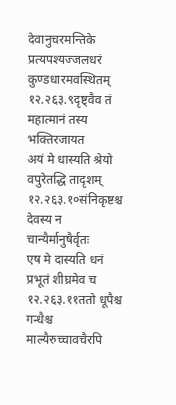देवानुचरमन्तिके
प्रत्यपश्यज्जलधरं कुण्डधारमवस्थितम्
१२.२६३.९दृष्ट्वैव तं महात्मानं तस्य भक्तिरजायत
अयं मे धास्यति श्रेयो वपुरेतद्धि तादृशम्
१२.२६३.१०संनिकृष्टश्च देवस्य न चान्यैर्मानुषैर्वृतः
एष मे दास्यति धनं प्रभूतं शीघ्रमेव च
१२.२६३.११ततो धूपैश्च गन्धैश्च माल्यैरुच्चावचैरपि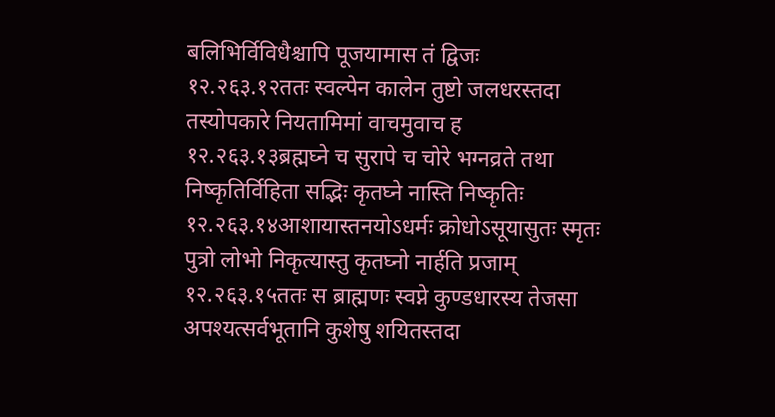बलिभिर्विविधैश्चापि पूजयामास तं द्विजः
१२.२६३.१२ततः स्वल्पेन कालेन तुष्टो जलधरस्तदा
तस्योपकारे नियतामिमां वाचमुवाच ह
१२.२६३.१३ब्रह्मघ्ने च सुरापे च चोरे भग्नव्रते तथा
निष्कृतिर्विहिता सद्भिः कृतघ्ने नास्ति निष्कृतिः
१२.२६३.१४आशायास्तनयोऽधर्मः क्रोधोऽसूयासुतः स्मृतः
पुत्रो लोभो निकृत्यास्तु कृतघ्नो नार्हति प्रजाम्
१२.२६३.१५ततः स ब्राह्मणः स्वप्ने कुण्डधारस्य तेजसा
अपश्यत्सर्वभूतानि कुशेषु शयितस्तदा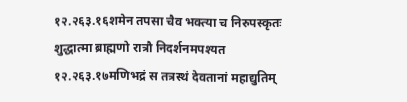१२.२६३.१६शमेन तपसा चैव भक्त्या च निरुपस्कृतः
शुद्धात्मा ब्राह्मणो रात्रौ निदर्शनमपश्यत
१२.२६३.१७मणिभद्रं स तत्रस्थं देवतानां महाद्युतिम्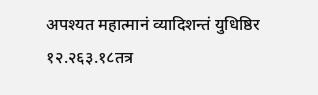अपश्यत महात्मानं व्यादिशन्तं युधिष्ठिर
१२.२६३.१८तत्र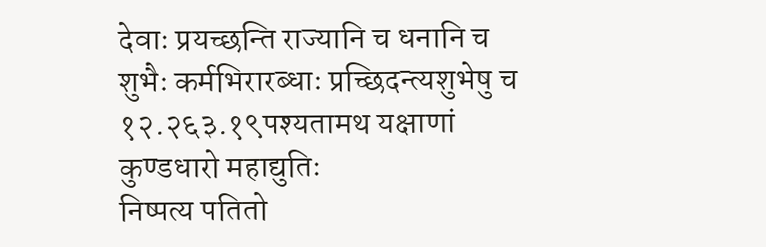देवाः प्रयच्छन्ति राज्यानि च धनानि च
शुभैः कर्मभिरारब्धाः प्रच्छिदन्त्यशुभेषु च
१२.२६३.१९पश्यतामथ यक्षाणां कुण्डधारो महाद्युतिः
निष्पत्य पतितो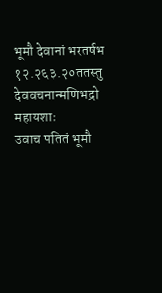भूमौ देवानां भरतर्षभ
१२.२६३.२०ततस्तु देववचनान्मणिभद्रो महायशाः
उवाच पतितं भूमौ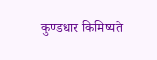कुण्डधार किमिष्यते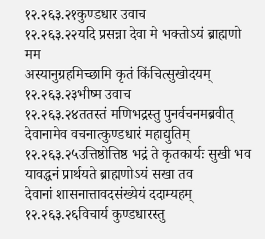१२.२६३.२१कुण्डधार उवाच
१२.२६३.२२यदि प्रसन्ना देवा मे भक्तोऽयं ब्राह्मणो मम
अस्यानुग्रहमिच्छामि कृतं किंचित्सुखोदयम्
१२.२६३.२३भीष्म उवाच
१२.२६३.२४ततस्तं मणिभद्रस्तु पुनर्वचनमब्रवीत्
देवानामेव वचनात्कुण्डधारं महाद्युतिम्
१२.२६३.२५उत्तिष्ठोत्तिष्ठ भद्रं ते कृतकार्यः सुखी भव
यावद्धनं प्रार्थयते ब्राह्मणोऽयं सखा तव
देवानां शासनात्तावदसंख्येयं ददाम्यहम्
१२.२६३.२६विचार्य कुण्डधारस्तु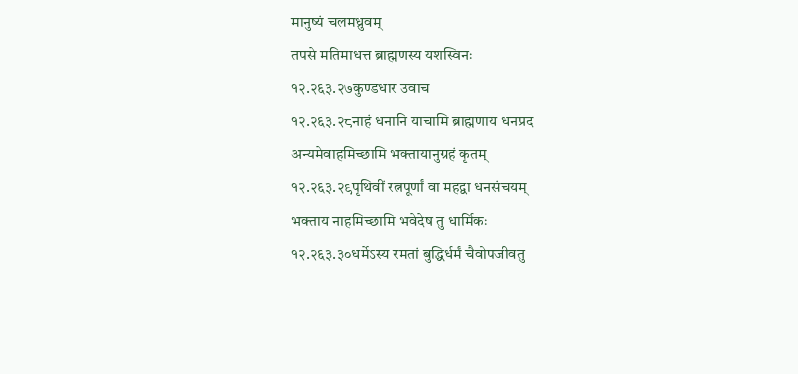मानुष्यं चलमध्रुवम्
तपसे मतिमाधत्त ब्राह्मणस्य यशस्विनः
१२.२६३.२७कुण्डधार उवाच
१२.२६३.२८नाहं धनानि याचामि ब्राह्मणाय धनप्रद
अन्यमेवाहमिच्छामि भक्तायानुग्रहं कृतम्
१२.२६३.२९पृथिवीं रत्नपूर्णां वा महद्वा धनसंचयम्
भक्ताय नाहमिच्छामि भवेदेष तु धार्मिकः
१२.२६३.३०धर्मेऽस्य रमतां बुद्धिर्धर्मं चैवोपजीवतु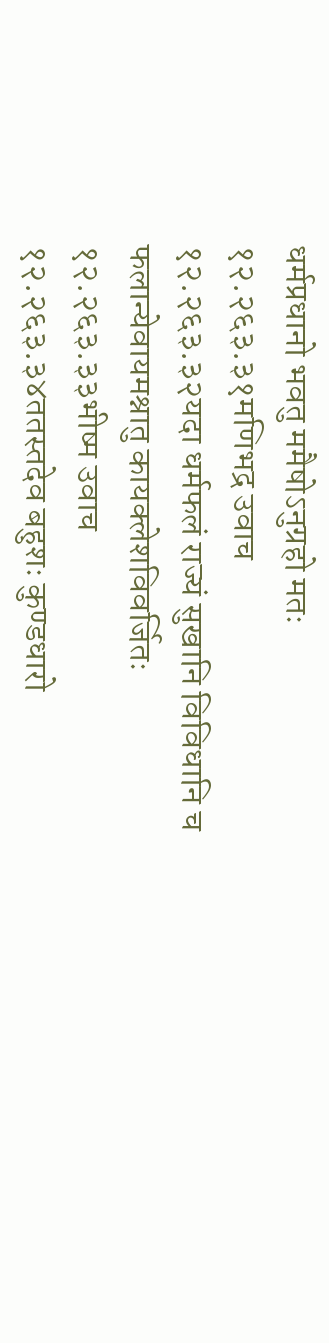धर्मप्रधानो भवतु ममैषोऽनुग्रहो मतः
१२.२६३.३१मणिभद्र उवाच
१२.२६३.३२यदा धर्मफलं राज्यं सुखानि विविधानि च
फलान्येवायमश्नातु कायक्लेशविवर्जितः
१२.२६३.३३भीष्म उवाच
१२.२६३.३४ततस्तदेव बहुशः कुण्डधारो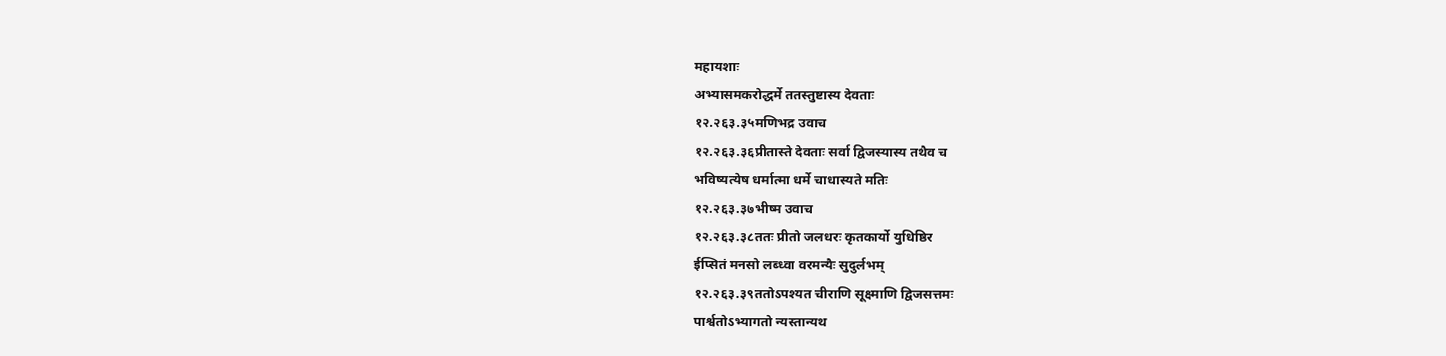महायशाः
अभ्यासमकरोद्धर्मे ततस्तुष्टास्य देवताः
१२.२६३.३५मणिभद्र उवाच
१२.२६३.३६प्रीतास्ते देवताः सर्वा द्विजस्यास्य तथैव च
भविष्यत्येष धर्मात्मा धर्मे चाधास्यते मतिः
१२.२६३.३७भीष्म उवाच
१२.२६३.३८ततः प्रीतो जलधरः कृतकार्यो युधिष्ठिर
ईप्सितं मनसो लब्ध्वा वरमन्यैः सुदुर्लभम्
१२.२६३.३९ततोऽपश्यत चीराणि सूक्ष्माणि द्विजसत्तमः
पार्श्वतोऽभ्यागतो न्यस्तान्यथ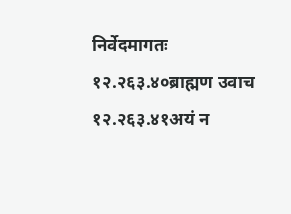निर्वेदमागतः
१२.२६३.४०ब्राह्मण उवाच
१२.२६३.४१अयं न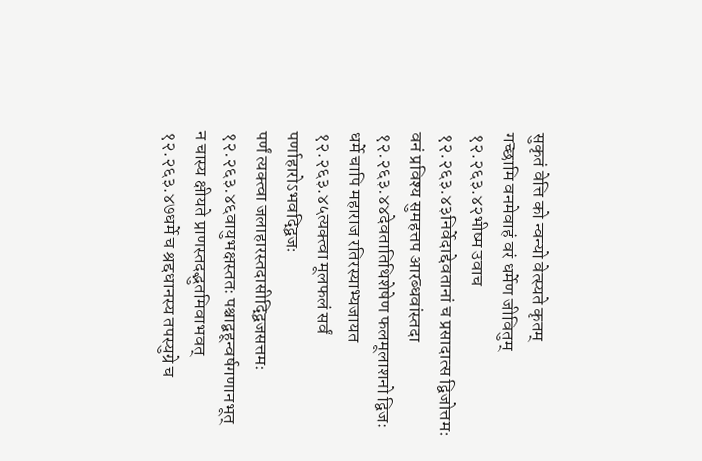सुकृतं वेत्ति को न्वन्यो वेत्स्यते कृतम्
गच्छामि वनमेवाहं वरं धर्मेण जीवितुम्
१२.२६३.४२भीष्म उवाच
१२.२६३.४३निर्वेदाद्देवतानां च प्रसादात्स द्विजोत्तमः
वनं प्रविश्य सुमहत्तप आरब्धवांस्तदा
१२.२६३.४४देवतातिथिशेषेण फलमूलाशनो द्विजः
धर्मे चापि महाराज रतिरस्याभ्यजायत
१२.२६३.४५त्यक्त्वा मूलफलं सर्वं पर्णाहारोऽभवद्द्विजः
पर्णं त्यक्त्वा जलाहारस्तदासीद्द्विजसत्तमः
१२.२६३.४६वायुभक्षस्ततः पश्चाद्बहून्वर्षगणानभूत्
न चास्य क्षीयते प्राणस्तदद्भुतमिवाभवत्
१२.२६३.४७धर्मे च श्रद्दधानस्य तपस्युग्रे च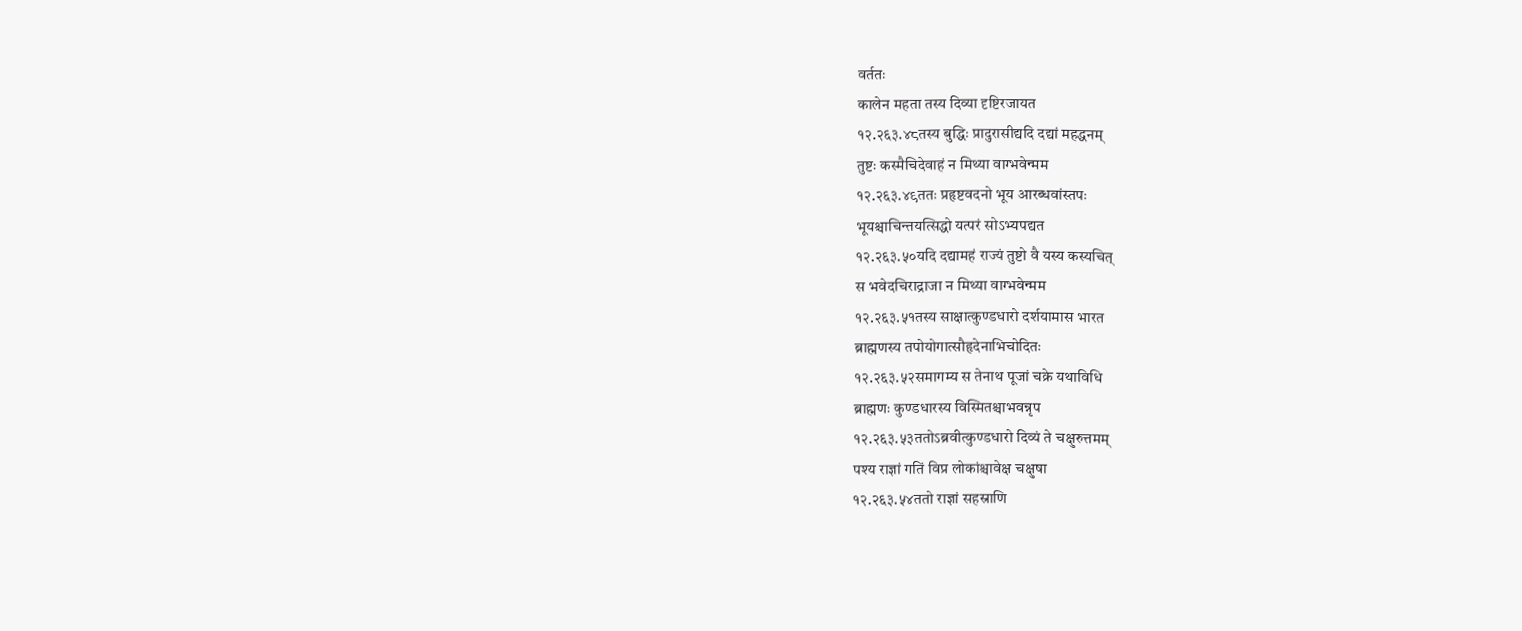वर्ततः
कालेन महता तस्य दिव्या दृष्टिरजायत
१२.२६३.४८तस्य बुद्धिः प्रादुरासीद्यदि दद्यां महद्धनम्
तुष्टः कस्मैचिदेवाहं न मिथ्या वाग्भवेन्मम
१२.२६३.४९ततः प्रहृष्टवदनो भूय आरब्धवांस्तपः
भूयश्चाचिन्तयत्सिद्धो यत्परं सोऽभ्यपद्यत
१२.२६३.५०यदि दद्यामहं राज्यं तुष्टो वै यस्य कस्यचित्
स भवेदचिराद्राजा न मिथ्या वाग्भवेन्मम
१२.२६३.५१तस्य साक्षात्कुण्डधारो दर्शयामास भारत
ब्राह्मणस्य तपोयोगात्सौहृदेनाभिचोदितः
१२.२६३.५२समागम्य स तेनाथ पूजां चक्रे यथाविधि
ब्राह्मणः कुण्डधारस्य विस्मितश्चाभवन्नृप
१२.२६३.५३ततोऽब्रवीत्कुण्डधारो दिव्यं ते चक्षुरुत्तमम्
पश्य राज्ञां गतिं विप्र लोकांश्चावेक्ष चक्षुषा
१२.२६३.५४ततो राज्ञां सहस्राणि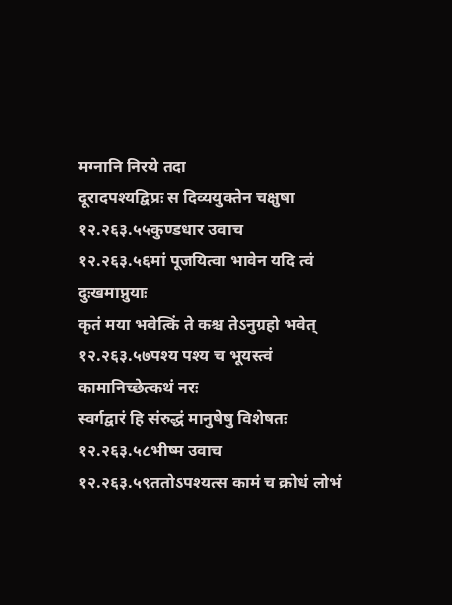मग्नानि निरये तदा
दूरादपश्यद्विप्रः स दिव्ययुक्तेन चक्षुषा
१२.२६३.५५कुण्डधार उवाच
१२.२६३.५६मां पूजयित्वा भावेन यदि त्वं दुःखमाप्नुयाः
कृतं मया भवेत्किं ते कश्च तेऽनुग्रहो भवेत्
१२.२६३.५७पश्य पश्य च भूयस्त्वं कामानिच्छेत्कथं नरः
स्वर्गद्वारं हि संरुद्धं मानुषेषु विशेषतः
१२.२६३.५८भीष्म उवाच
१२.२६३.५९ततोऽपश्यत्स कामं च क्रोधं लोभं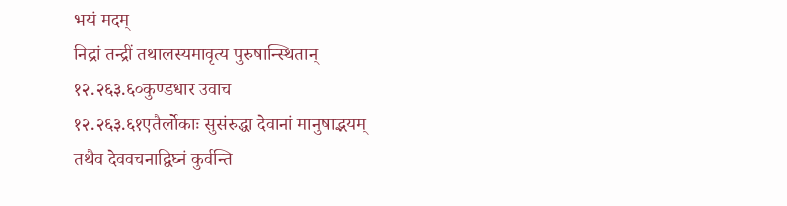भयं मदम्
निद्रां तन्द्रीं तथालस्यमावृत्य पुरुषान्स्थितान्
१२.२६३.६०कुण्डधार उवाच
१२.२६३.६१एतैर्लोकाः सुसंरुद्धा देवानां मानुषाद्भयम्
तथैव देववचनाद्विघ्नं कुर्वन्ति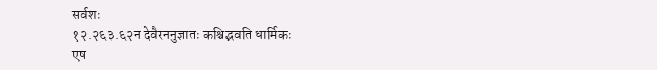सर्वशः
१२.२६३.६२न देवैरननुज्ञातः कश्चिद्भवति धार्मिकः
एष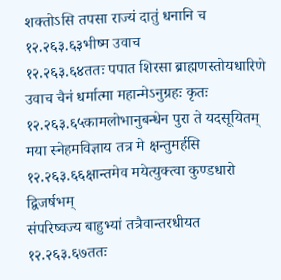शक्तोऽसि तपसा राज्यं दातुं धनानि च
१२.२६३.६३भीष्म उवाच
१२.२६३.६४ततः पपात शिरसा ब्राह्मणस्तोयधारिणे
उवाच चैनं धर्मात्मा महान्मेऽनुग्रहः कृतः
१२.२६३.६५कामलोभानुबन्धेन पुरा ते यदसूयितम्
मया स्नेहमविज्ञाय तत्र मे क्षन्तुमर्हसि
१२.२६३.६६क्षान्तमेव मयेत्युक्त्वा कुण्डधारो द्विजर्षभम्
संपरिष्वज्य बाहुभ्यां तत्रैवान्तरधीयत
१२.२६३.६७ततः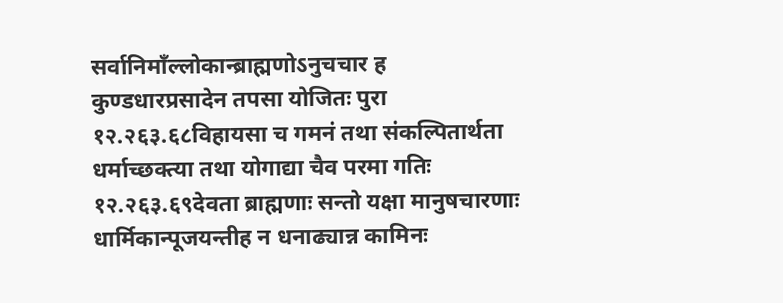सर्वानिमाँल्लोकान्ब्राह्मणोऽनुचचार ह
कुण्डधारप्रसादेन तपसा योजितः पुरा
१२.२६३.६८विहायसा च गमनं तथा संकल्पितार्थता
धर्माच्छक्त्या तथा योगाद्या चैव परमा गतिः
१२.२६३.६९देवता ब्राह्मणाः सन्तो यक्षा मानुषचारणाः
धार्मिकान्पूजयन्तीह न धनाढ्यान्न कामिनः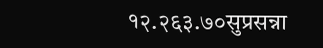१२.२६३.७०सुप्रसन्ना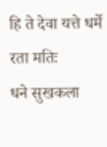हि ते देवा यत्ते धर्मे रता मतिः
धने सुखकला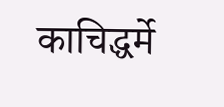काचिद्धर्मे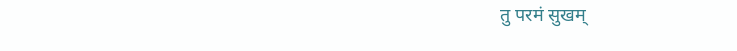तु परमं सुखम्